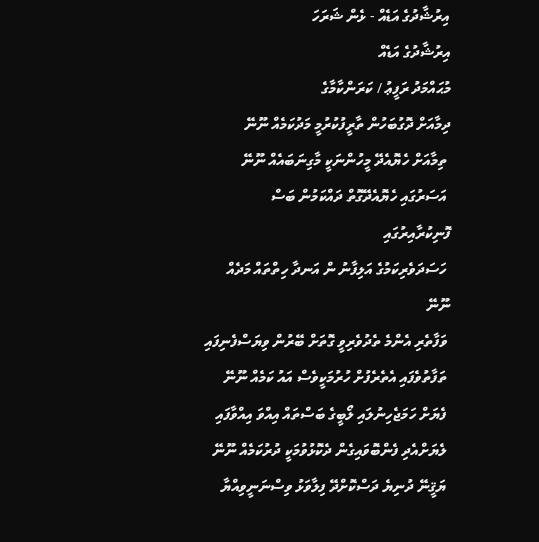އިރުޝާދުގެ އަޑެއް - ޅެން ޝަރަހަ
އިރުޝާދުގެ އަޑެއް
މުޙައްމަދު ރަފީޢު / ކަރަންކާމާގެ
ދިމާއަށް ދޮގުބަހުން ތާރީފުކުރުމީ މަދުކަމެއް ނޫނޭ
 ތިމާއަށް ހެޔޮއެދޭ މީހުންނަކީ މާގިނަބައެއް ނޫނޭ
 އަސަރުގައި ހެޔޮއެދޭގޮތް ދައްކަމުން ބަސް ފޮނިކުރާއިރުގައި
 ހަސަދަވެރިކަމުގެ އަލިފާނު ން އަނދާ ހިތްތައް މަދެއް ނޫނޭ
 ވަފާތެރި އެންމެ ތެދުވެރިވީ ގޮތަށް ބޭރުން ވިޔަސްފެނިފައި
 ތަފާތުވެފައި އެތެރެފުށް ހުރުމަކީވެސް އައު ކަމެއް ނޫނޭ
 ފެޔަށް ހަމަޖެހިނުލައި ލޯބީގެ ބަސްތައް އިއްވަ އިއްވާފައި
 ލެޔަށްއެދި ފެންބޮވައިގެން ދެކޮޅުވުމަކީ ދުރުކަމެއް ނޫނޭ
 ޔަޤީނޭ ދުނިޔެ ދަސްކޮށްދޭ ފިލާވަޅު ވިސްނަނީވިއްޔާ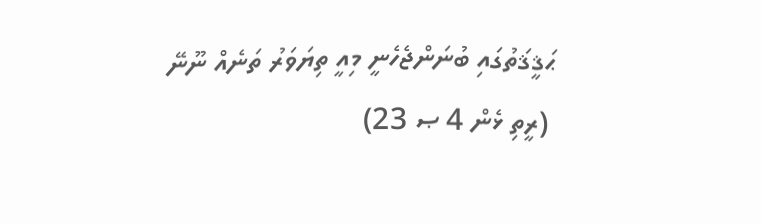ޙަޤީޤަތުގައި ބުނަންޖެހެނީ މިއީ ތިޔަވަރު ތަނެއް ނޫނޭ
 (ރީތި ޅެން 4 ޞ 23)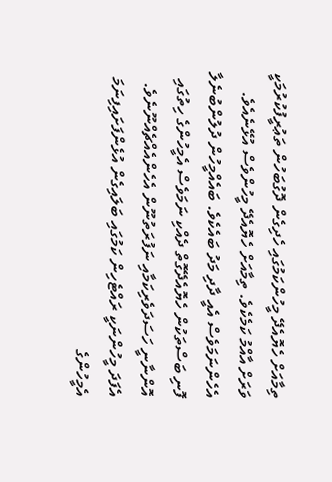ތިމާއަށް ހެޔޮއެދޭ މީހުންކަމުގައި ހެދިގެން ދޮގުބަހުން ތަޢުރީފުކުރުމަކީ ވަރަށް އާއްމު ކަމެކެވެ. ތިމާއަށް ހެޔޮއެދޭ މީހުންވެސް އުޅޭނެއެވެ. އެހެންނަމަވެސް އެއީ ދާދި މަދު ބައެކެވެ. ބައެއްމީހުން ދުލުންބުނެލާ ފޮނި ބަސްތަކުން ހެޔޮއެދޭގޮތް ދެއްކި ނަމަވެސް އެމީހުންގެ ހިތުގައި އޮންނާނީ ހަސަދަވެރިކަމާއި ނަފުރަތުނޫން އެހެންއެއްޗެއްނޫނެވެ. އެފަދަ މީހުންނަކީ ރައްޓެހިން ކަމުގައި ބަލައިގެން އުޅެންފަށައިފިނަމަ އެމީހުންގެ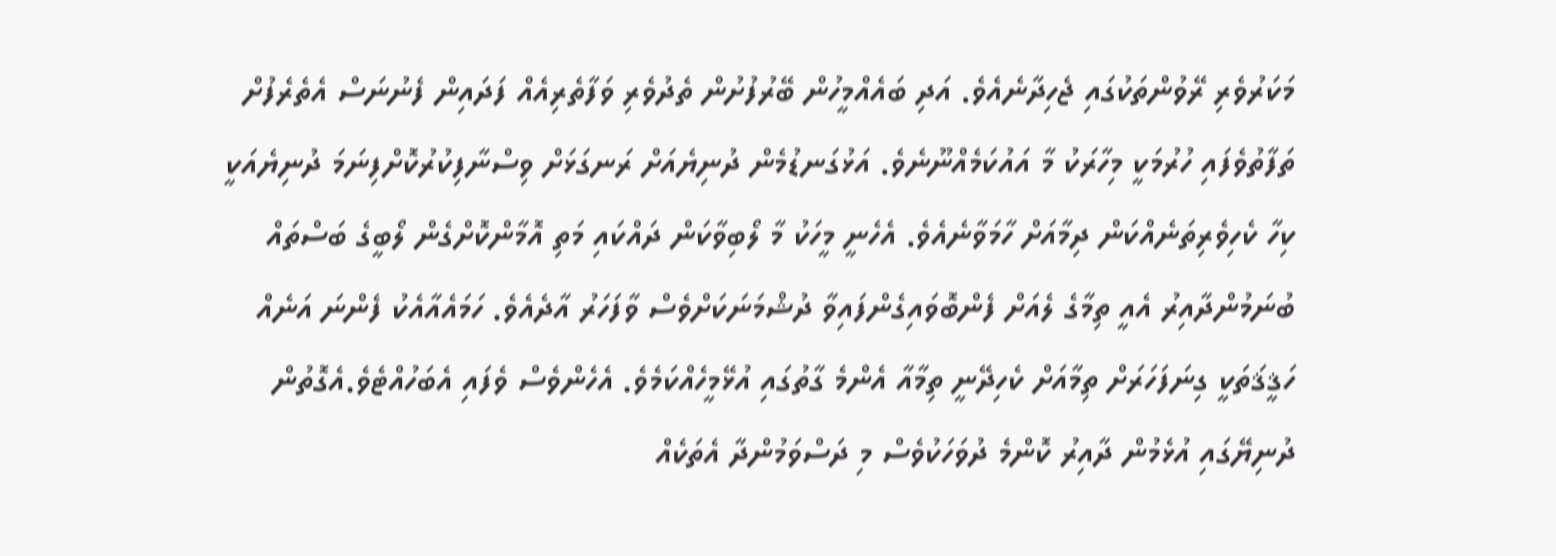މަކަރުވެރި ރޭވުންތަކުގައި ޖެހިދާނެއެވެ. އަދި ބައެއްމީހުން ބޭރުފުށުން ތެދުވެރި ވަފާތެރިއެއް ފަދައިން ފެނުނަސް އެތެރެފުށް ތަފާތުވެފައި ހުރުމަކީ މިހާރަކު މާ އައުކަމެއްނޫނެވެ. އަޅުގަނޑުމެން ދުނިޔެއަށް ރަނގަޅަށް ވިސްނާފިކުރުކޮށްފިނަމަ ދުނިޔެއަކީ ކިހާ ކެހިވެރިތަނެއްކަން ދިމާއަށް ހާމަވާނެއެވެ. އެހެނީ މީހަކު މާ ލޯބިވާކަން ދައްކައި މަތި އޮމާންކޮށްގެން ލޯބީގެ ބަސްތައް ބުނަމުންދާއިރު އެއީ ތިމާގެ ލެއަށް ފެންބޮވައިގެންފައިވާ ދުޝްމަނަކަށްވެސް ވާފަހަރު އާދެއެވެ. ހަމައެއާއެކު ފެންނަ އަނެއް ހަޤީޤަތަކީ ގިނަފަހަރަށް ތިމާއަށް ކެހިދޭނީ ތިމާއާ އެންމެ ގާތުގައި އުޅޭމީހެއްކަމެވެ. އެހެންވެސް ވެފައި އެބަހުއްޓެވެ.އެގޮތުން ދުނިޔޭގައި އުޅެމުން ދާއިރު ކޮންމެ ދުވަހަކުވެސް މި ދަސްވަމުންދާ އެތަކެއް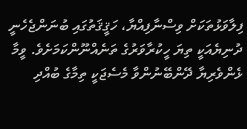ފިލާވަޅުތަކަށް ވިސްނާފިއްޔާ، ހަޤީޤަތުގައި ބުނަންޖެހެނީ ދުނިޔެއަކީ ތިޔަ ހީކުރާވަރުގެ ތަނެއްނޫންކަމަށެވެ. ވީމާ ޅެންވެރިޔާ ދޭންބޭނުންވާ މެސެޖަކީ ތިމާގެ ބުއްދި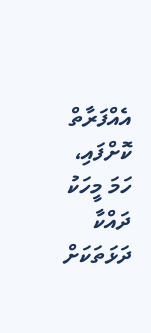އެއްފަރާތް ކޮށްފައި، ހަމަ މީހަކު ދައްކާ ދަޅަތަކަށް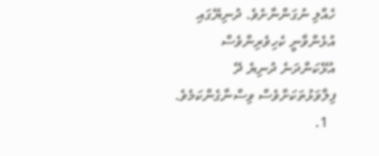ހެއްލި ނުގަންނާށެވެ. ދުނިޔޭގައި އުޅެންވާނީ ކެހިވެރިންވެސް އުޅޭކަންދަނެ ދުނިޔެ ދޭ ފިލާވަޅުތަކަށްވެސް ވިސްނާގެންކަމެވެ.
  1.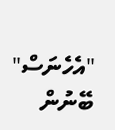"އެހެނަސް" ބޭނުން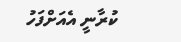ކުރާނީ އެއަށްފަހު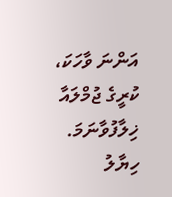އަންނަ ވާހަކަ، ކުރީގެ ޖުމްލައާ ޚިލާފުވާނަމަ.
ހިޔާލު